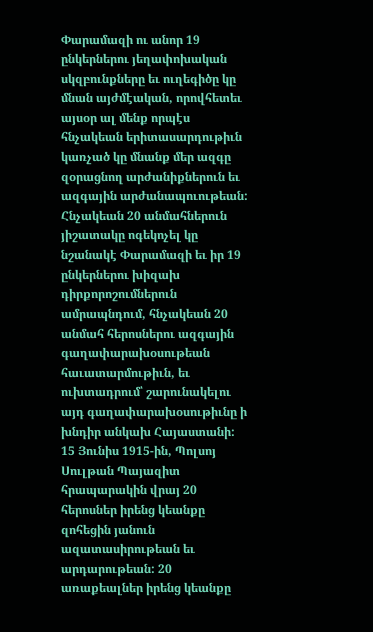Փարամազի ու անոր 19 ընկերներու յեղափոխական սկզբունքները եւ ուղեգիծը կը մնան այժմէական, որովհետեւ այսօր ալ մենք որպէս հնչակեան երիտասարդութիւն կառչած կը մնանք մեր ազգը զօրացնող արժանիքներուն եւ ազգային արժանապուութեան:
Հնչակեան 20 անմահներուն յիշատակը ոգեկոչել կը նշանակէ Փարամազի եւ իր 19 ընկերներու խիզախ դիրքորոշումներուն ամրապնդում, հնչակեան 20 անմահ հերոսներու ազգային գաղափարախօսութեան հաւատարմութիւն, եւ ուխտադրում՝ շարունակելու այդ գաղափարախօսութիւնը ի խնդիր անկախ Հայաստանի:
15 Յունիս 1915-ին, Պոլսոյ Սուլթան Պայազիտ հրապարակին վրայ 20 հերոսներ իրենց կեանքը զոհեցին յանուն ազատասիրութեան եւ արդարութեան: 20 առաքեալներ իրենց կեանքը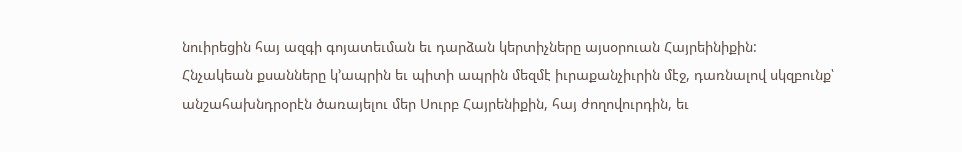նուիրեցին հայ ազգի գոյատեւման եւ դարձան կերտիչները այսօրուան Հայրեինիքին:
Հնչակեան քսանները կ’ապրին եւ պիտի ապրին մեզմէ իւրաքանչիւրին մէջ, դառնալով սկզբունք՝ անշահախնդրօրէն ծառայելու մեր Սուրբ Հայրենիքին, հայ ժողովուրդին, եւ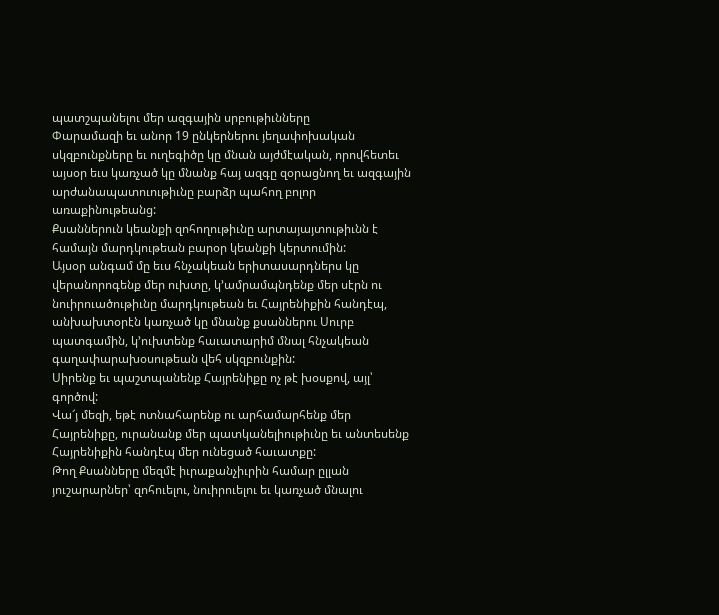պատշպանելու մեր ազգային սրբութիւնները
Փարամազի եւ անոր 19 ընկերներու յեղափոխական սկզբունքները եւ ուղեգիծը կը մնան այժմէական, որովհետեւ այսօր եւս կառչած կը մնանք հայ ազգը զօրացնող եւ ազգային արժանապատուութիւնը բարձր պահող բոլոր առաքինութեանց:
Քսաններուն կեանքի զոհողութիւնը արտայայտութիւնն է համայն մարդկութեան բարօր կեանքի կերտումին:
Այսօր անգամ մը եւս հնչակեան երիտասարդներս կը վերանորոգենք մեր ուխտը, կ’ամրամպնդենք մեր սէրն ու նուիրուածութիւնը մարդկութեան եւ Հայրենիքին հանդէպ, անխախտօրէն կառչած կը մնանք քսաններու Սուրբ պատգամին, կ’ուխտենք հաւատարիմ մնալ հնչակեան գաղափարախօսութեան վեհ սկզբունքին:
Սիրենք եւ պաշտպանենք Հայրենիքը ոչ թէ խօսքով, այլ՝ գործով:
Վա՜յ մեզի, եթէ ոտնահարենք ու արհամարհենք մեր Հայրենիքը, ուրանանք մեր պատկանելիութիւնը եւ անտեսենք Հայրենիքին հանդէպ մեր ունեցած հաւատքը:
Թող Քսանները մեզմէ իւրաքանչիւրին համար ըլլան յուշարարներ՝ զոհուելու, նուիրուելու եւ կառչած մնալու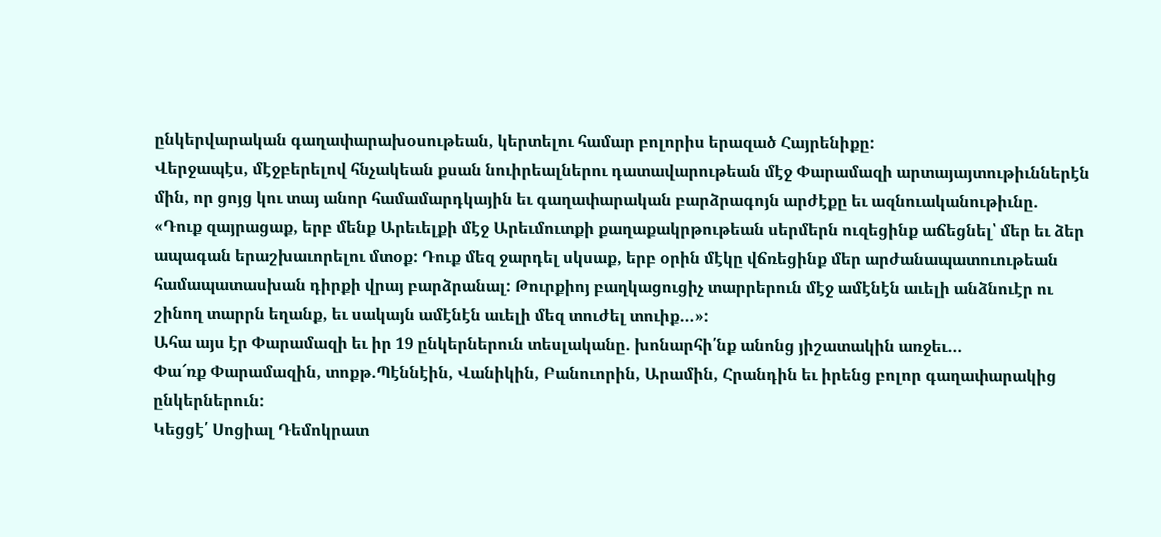ընկերվարական գաղափարախօսութեան, կերտելու համար բոլորիս երազած Հայրենիքը:
Վերջապէս, մէջբերելով հնչակեան քսան նուիրեալներու դատավարութեան մէջ Փարամազի արտայայտութիւններէն մին, որ ցոյց կու տայ անոր համամարդկային եւ գաղափարական բարձրագոյն արժէքը եւ ազնուականութիւնը.
«Դուք զայրացաք, երբ մենք Արեւելքի մէջ Արեւմուտքի քաղաքակրթութեան սերմերն ուզեցինք աճեցնել՝ մեր եւ ձեր ապագան երաշխաւորելու մտօք: Դուք մեզ ջարդել սկսաք, երբ օրին մէկը վճռեցինք մեր արժանապատուութեան համապատասխան դիրքի վրայ բարձրանալ: Թուրքիոյ բաղկացուցիչ տարրերուն մէջ ամէնէն աւելի անձնուէր ու շինող տարրն եղանք, եւ սակայն ամէնէն աւելի մեզ տուժել տուիք…»:
Ահա այս էր Փարամազի եւ իր 19 ընկերներուն տեսլականը. խոնարհի՛նք անոնց յիշատակին առջեւ…
Փա՜ռք Փարամազին, տոքթ.Պէննէին, Վանիկին, Բանուորին, Արամին, Հրանդին եւ իրենց բոլոր գաղափարակից ընկերներուն:
Կեցցէ՛ Սոցիալ Դեմոկրատ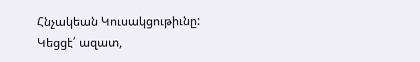Հնչակեան Կուսակցութիւնը:
Կեցցէ՛ ազատ,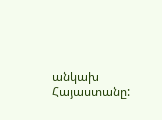անկախ Հայաստանը: